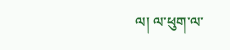ལ། ལ་ཕུག་ལ་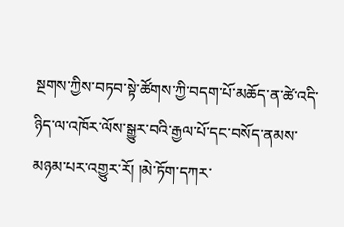སྔགས་ཀྱིས་བཏབ་སྟེ་ཚོགས་ཀྱི་བདག་པོ་མཆོད་ན་ཚེ་འདི་ཉིད་ལ་འཁོར་ལོས་སྒྱུར་བའི་རྒྱལ་པོ་དང་བསོད་ནམས་མཉམ་པར་འགྱུར་རོ། །མེ་ཏོག་དཀར་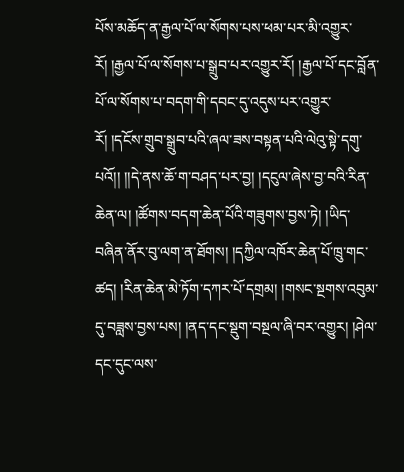པོས་མཆོད་ན་རྒྱལ་པོ་ལ་སོགས་པས་ཕམ་པར་མི་འགྱུར་རོ། །རྒྱལ་པོ་ལ་སོགས་པ་སྒྲུབ་པར་འགྱུར་རོ། །རྒྱལ་པོ་དང་བློན་པོ་ལ་སོགས་པ་བདག་གི་དབང་དུ་འདུས་པར་འགྱུར་རོ། །དངོས་གྲུབ་སྒྲུབ་པའི་ཞལ་ཟས་བསྟན་པའི་ལེའུ་སྟེ་དགུ་པའོ།། །།དེ་ནས་ཆོ་ག་བཤད་པར་བྱ། །དངུལ་ཞེས་བྱ་བའི་རིན་ཆེན་ལ། །ཚོགས་བདག་ཆེན་པོའི་གཟུགས་བྱས་ཏེ། །ཡིད་བཞིན་ནོར་བུ་ལག་ན་ཐོགས། །དཀྱིལ་འཁོར་ཆེན་པོ་ཁྲུ་གང་ཚད། །རིན་ཆེན་མེ་ཏོག་དཀར་པོ་དགྲམ། །གསང་སྔགས་འབུམ་དུ་བཟླས་བྱས་པས། །ནད་དང་སྡུག་བསྔལ་ཞི་བར་འགྱུར། །ཤེལ་དང་དུང་ལས་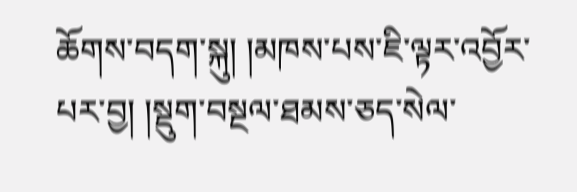ཆོགས་བདག་སྐུ། །མཁས་པས་ཇི་ལྟར་འབྱོར་པར་བྱ། །སྡུག་བསྔལ་ཐམས་ཅད་སེལ་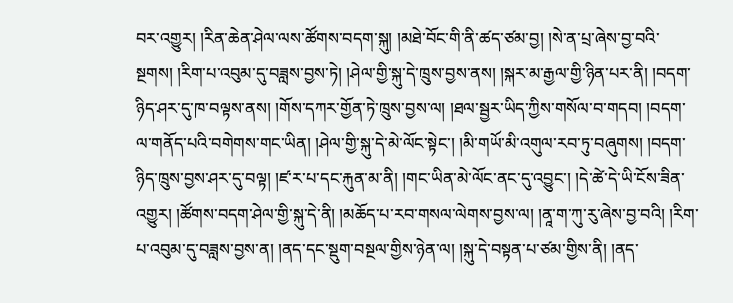བར་འགྱུར། །རིན་ཆེན་ཤེལ་ལས་ཚོགས་བདག་སྐུ། །མཐེ་བོང་གི་ནི་ཚད་ཙམ་བྱ། །སེ་ན་པྲ་ཞེས་བྱ་བའི་སྔགས། །རིག་པ་འབུམ་དུ་བཟླས་བྱས་ཏེ། །ཤེལ་གྱི་སྐུ་དེ་ཁྲུས་བྱས་ནས། །སྐར་མ་རྒྱལ་གྱི་ཉིན་པར་ནི། །བདག་ཉིད་ཤར་དུ་ཁ་བལྟས་ནས། །གོས་དཀར་གྱོན་ཏེ་ཁྲུས་བྱས་ལ། །ཐལ་སྦྱར་ཡིད་ཀྱིས་གསོལ་བ་གདབ། །བདག་ལ་གནོད་པའི་བགེགས་གང་ཡིན། །ཤེལ་གྱི་སྐུ་དེ་མེ་ལོང་སྟེང་། །མི་གཡོ་མི་འགུལ་རབ་ཏུ་བཞུགས། །བདག་ཉིད་ཁྲུས་བྱས་ཤར་དུ་བལྟ། །ཛ་ར་པ་དང་རྐུན་མ་ནི། །གང་ཡིན་མེ་ལོང་ནང་དུ་འབྱུང་། །དེ་ཚེ་དེ་ཡི་ངོས་ཟིན་འགྱུར། །ཚོགས་བདག་ཤེལ་གྱི་སྐུ་དེ་ནི། །མཆོད་པ་རབ་གསལ་ལེགས་བྱས་ལ། །ནཱ་ག་ཀུ་རུ་ཞེས་བྱ་བའི། །རིག་པ་འབུམ་དུ་བཟླས་བྱས་ན། །ནད་དང་སྡུག་བསྔལ་གྱིས་ཉེན་ལ། །སྐུ་དེ་བསྟན་པ་ཙམ་གྱིས་ནི། །ནད་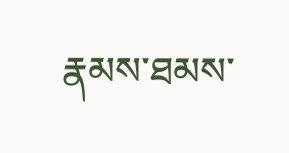རྣམས་ཐམས་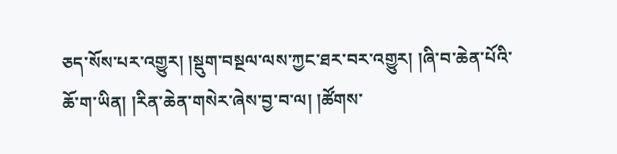ཅད་སོས་པར་འགྱུར། །སྡུག་བསྔལ་ལས་ཀྱང་ཐར་བར་འགྱུར། །ཞི་བ་ཆེན་པོའི་ཆོ་ག་ཡིན། །རིན་ཆེན་གསེར་ཞེས་བྱ་བ་ལ། །ཚོགས་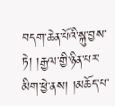བདག་ཆེན་པོའི་སྐུ་བྱས་ཏེ། །རྒྱལ་གྱི་ཉིན་པར་མིག་ཕྱེ་ནས། །མཆོད་པ་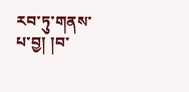རབ་ཏུ་གནས་པ་བྱ། །བ་